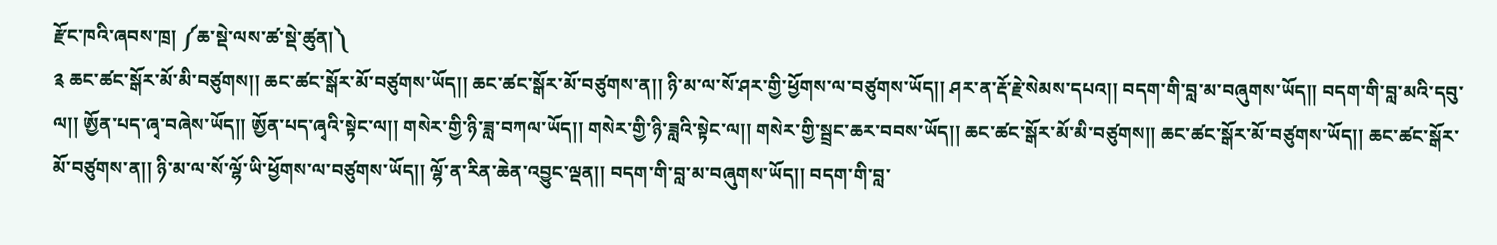རྫོང་ཁའི་ཞབས་ཁྲ། ༼ཆ་སྡེ་ལས་ཚ་སྡེ་ཚུན།༽
༉ ཆང་ཚང་སྒོར་མོ་མི་བཙུགས།། ཆང་ཚང་སྒོར་མོ་བཙུགས་ཡོད།། ཆང་ཚང་སྒོར་མོ་བཙུགས་ན།། ཉི་མ་ལ་སོ་ཤར་གྱི་ཕྱོགས་ལ་བཙུགས་ཡོད།། ཤར་ན་རྡོ་རྗེ་སེམས་དཔའ།། བདག་གི་བླ་མ་བཞུགས་ཡོད།། བདག་གི་བླ་མའི་དབུ་ལ།། ཨྱོན་པད་ཞྭ་བཞེས་ཡོད།། ཨྱོན་པད་ཞྭའི་སྟེང་ལ།། གསེར་གྱི་ཉི་ཟླ་བཀལ་ཡོད།། གསེར་གྱི་ཉི་ཟླའི་སྟེང་ལ།། གསེར་གྱི་སྦྲང་ཆར་བབས་ཡོད།། ཆང་ཚང་སྒོར་མོ་མི་བཙུགས།། ཆང་ཚང་སྒོར་མོ་བཙུགས་ཡོད།། ཆང་ཚང་སྒོར་མོ་བཙུགས་ན།། ཉི་མ་ལ་སོ་ལྷོ་ཡི་ཕྱོགས་ལ་བཙུགས་ཡོད།། ལྷོ་ན་རིན་ཆེན་འབྱུང་ལྡན།། བདག་གི་བླ་མ་བཞུགས་ཡོད།། བདག་གི་བླ་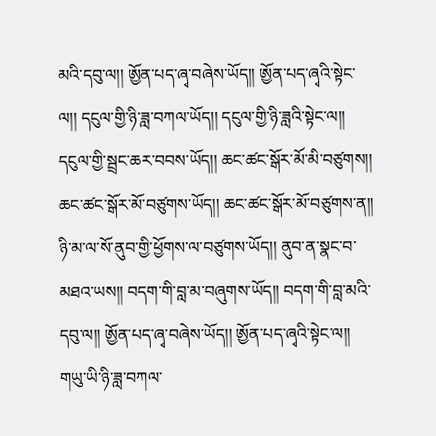མའི་དབུ་ལ།། ཨྱོན་པད་ཞྭ་བཞེས་ཡོད།། ཨྱོན་པད་ཞྭའི་སྟེང་ལ།། དངུལ་གྱི་ཉི་ཟླ་བཀལ་ཡོད།། དངུལ་གྱི་ཉི་ཟླའི་སྟེང་ལ།། དངུལ་གྱི་སྦྲང་ཆར་བབས་ཡོད།། ཆང་ཚང་སྒོར་མོ་མི་བཙུགས།། ཆང་ཚང་སྒོར་མོ་བཙུགས་ཡོད།། ཆང་ཚང་སྒོར་མོ་བཙུགས་ན།། ཉི་མ་ལ་སོ་ནུབ་གྱི་ཕྱོགས་ལ་བཙུགས་ཡོད།། ནུབ་ན་སྣང་བ་མཐའ་ཡས།། བདག་གི་བླ་མ་བཞུགས་ཡོད།། བདག་གི་བླ་མའི་དབུ་ལ།། ཨྱོན་པད་ཞྭ་བཞེས་ཡོད།། ཨྱོན་པད་ཞྭའི་སྟེང་ལ།། གཡུ་ཡི་ཉི་ཟླ་བཀལ་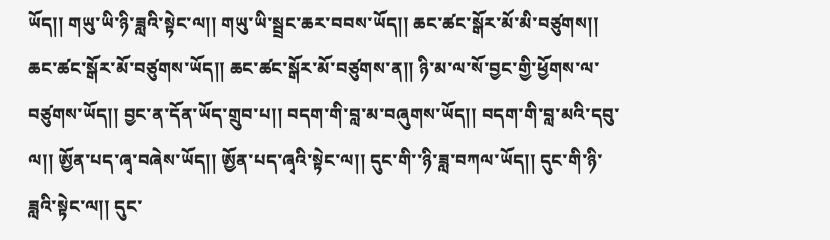ཡོད།། གཡུ་ཡི་ཉི་ཟླའི་སྟེང་ལ།། གཡུ་ཡི་སྦྲང་ཆར་བབས་ཡོད།། ཆང་ཚང་སྒོར་མོ་མི་བཙུགས།། ཆང་ཚང་སྒོར་མོ་བཙུགས་ཡོད།། ཆང་ཚང་སྒོར་མོ་བཙུགས་ན།། ཉི་མ་ལ་སོ་བྱང་གྱི་ཕྱོགས་ལ་བཙུགས་ཡོད།། བྱང་ན་དོན་ཡོད་གྲུབ་པ།། བདག་གི་བླ་མ་བཞུགས་ཡོད།། བདག་གི་བླ་མའི་དབུ་ལ།། ཨྱོན་པད་ཞྭ་བཞེས་ཡོད།། ཨྱོན་པད་ཞྭའི་སྟེང་ལ།། དུང་གི་་ཉི་ཟླ་བཀལ་ཡོད།། དུང་གི་ཉི་ཟླའི་སྟེང་ལ།། དུང་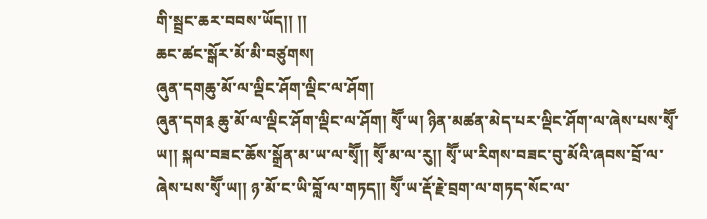གི་སྦྲང་ཆར་བབས་ཡོད།། །།
ཆང་ཚང་སྒོར་མོ་མི་བཙུགས།
ཞུན་དགཆུ་མོ་ལ་ལྡིང་ཤོག་ལྡིང་ལ་ཤོག།
ཞུན་དག༉ ཆུ་མོ་ལ་ལྡིང་ཤོག་ལྡིང་ལ་ཤོག། སྭཽ་ཡ། ཉིན་མཚན་མེད་པར་ལྡིང་ཤོག་ལ་ཞེས་པས་སྭཽ་ཡ།། སྐལ་བཟང་ཆོས་སྒྲོན་མ་ཡ་ལ་སྭཽ།། སྭཽ་མ་ལ་རུ།། སྭཽ་ཡ་རིགས་བཟང་བུ་མོའི་ཞབས་བྲོ་ལ་ཞེས་པས་སྭཽ་ཡ།། ཉ་མོ་ང་ཡི་བློ་ལ་གཏད།། སྭཽ་ཡ་རྡོ་རྗེ་བྲག་ལ་གཏད་སོང་ལ་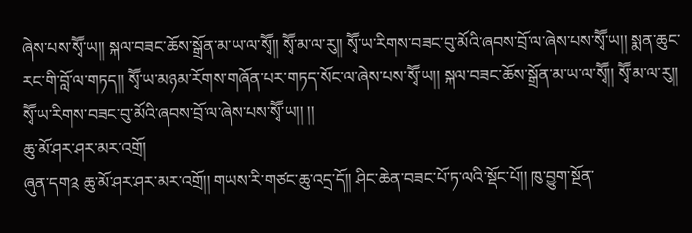ཞེས་པས་སྭཽ་ཡ།། སྐལ་བཟང་ཆོས་སྒྲོན་མ་ཡ་ལ་སྭཽ།། སྭཽ་མ་ལ་རུ།། སྭཽ་ཡ་རིགས་བཟང་བུ་མོའི་ཞབས་བྲོ་ལ་ཞེས་པས་སྭཽ་ཡ།། སྨན་ཆུང་རང་གི་བློ་ལ་གཏད།། སྭཽ་ཡ་མཉམ་རོགས་གཞོན་པར་གཏད་སོང་ལ་ཞེས་པས་སྭཽ་ཡ།། སྐལ་བཟང་ཆོས་སྒྲོན་མ་ཡ་ལ་སྭཽ།། སྭཽ་མ་ལ་རུ།། སྭཽ་ཡ་རིགས་བཟང་བུ་མོའི་ཞབས་བྲོ་ལ་ཞེས་པས་སྭཽ་ཡ།། །།
ཆུ་མོ་ཤར་ཤར་མར་འགྲོ།
ཞུན་དག༉ ཆུ་མོ་ཤར་ཤར་མར་འགྲོ།། གཡས་རི་གཙང་ཆུ་འདྲ་དོ།། ཤིང་ཆེན་བཟང་པོ་ཏ་ལའི་སྡོང་པོ།། ཁུ་བྱུག་སྔོན་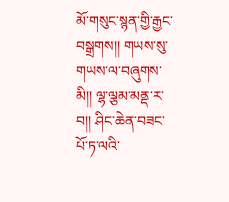མོ་གསུང་སྙན་གྱི་རྒྱང་བསྒྲགས།། གཡས་སུ་གཡས་ལ་བཞུགས་མི།། ལྷ་ལྕམ་མནྡ་ར་བ།། ཤིང་ཆེན་བཟང་པོ་ཏ་ལའི་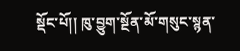སྡོང་པོ།། ཁུ་བྱུག་སྔོན་མོ་གསུང་སྙན་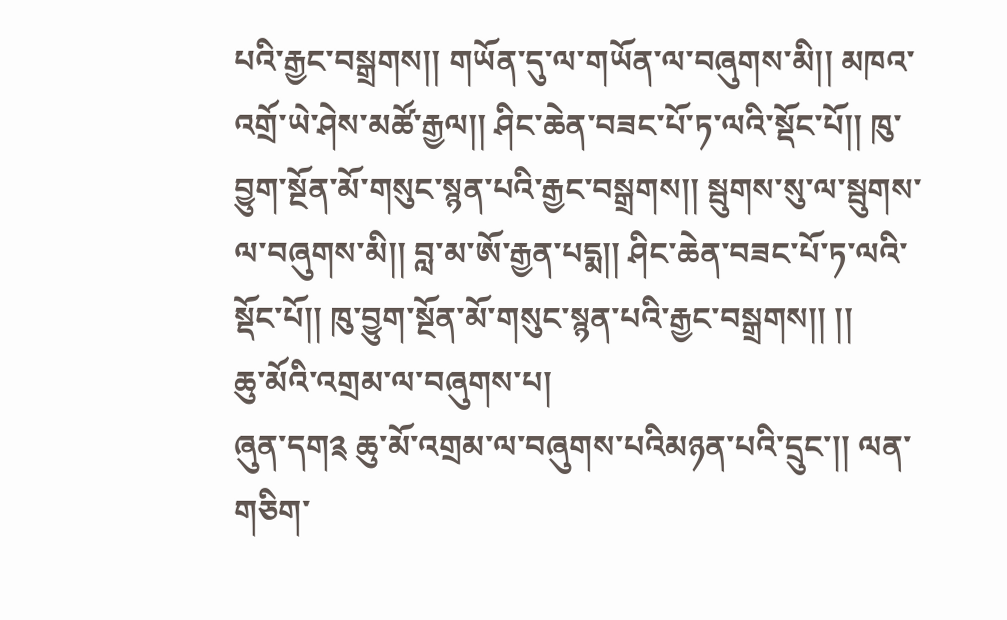པའི་རྒྱང་བསྒྲགས།། གཡོན་དུ་ལ་གཡོན་ལ་བཞུགས་མི།། མཁའ་འགྲོ་ཡེ་ཤེས་མཚོ་རྒྱལ།། ཤིང་ཆེན་བཟང་པོ་ཏ་ལའི་སྡོང་པོ།། ཁུ་བྱུག་སྔོན་མོ་གསུང་སྙན་པའི་རྒྱང་བསྒྲགས།། སྦུགས་སུ་ལ་སྦུགས་ལ་བཞུགས་མི།། བླ་མ་ཨོ་རྒྱན་པདྨ།། ཤིང་ཆེན་བཟང་པོ་ཏ་ལའི་སྡོང་པོ།། ཁུ་བྱུག་སྔོན་མོ་གསུང་སྙན་པའི་རྒྱང་བསྒྲགས།། །།
ཆུ་མོའི་འགྲམ་ལ་བཞུགས་པ།
ཞུན་དག༉ ཆུ་མོ་འགྲམ་ལ་བཞུགས་པའིམཉན་པའི་དྲུང་།། ལན་གཅིག་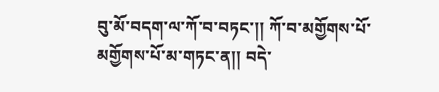བུ་མོ་བདག་ལ་ཀོ་བ་བཏང་།། ཀོ་བ་མགྱོགས་པོ་མགྱོགས་པོ་མ་གཏང་ན།། བདེ་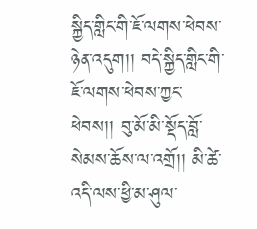སྐྱིད་གླིང་གི་ཇོ་ལགས་ཕེབས་ཉེན་འདུག།། བདེ་སྐྱིད་གླིང་གི་ཇོ་ལགས་ཕེབས་ཀྱང་ཕེབས།། བུ་མོ་མི་སྡོད་བློ་སེམས་ཆོས་ལ་འགྲོ།། མི་ཚེ་འདི་ལས་ཕྱི་མ་ཤུལ་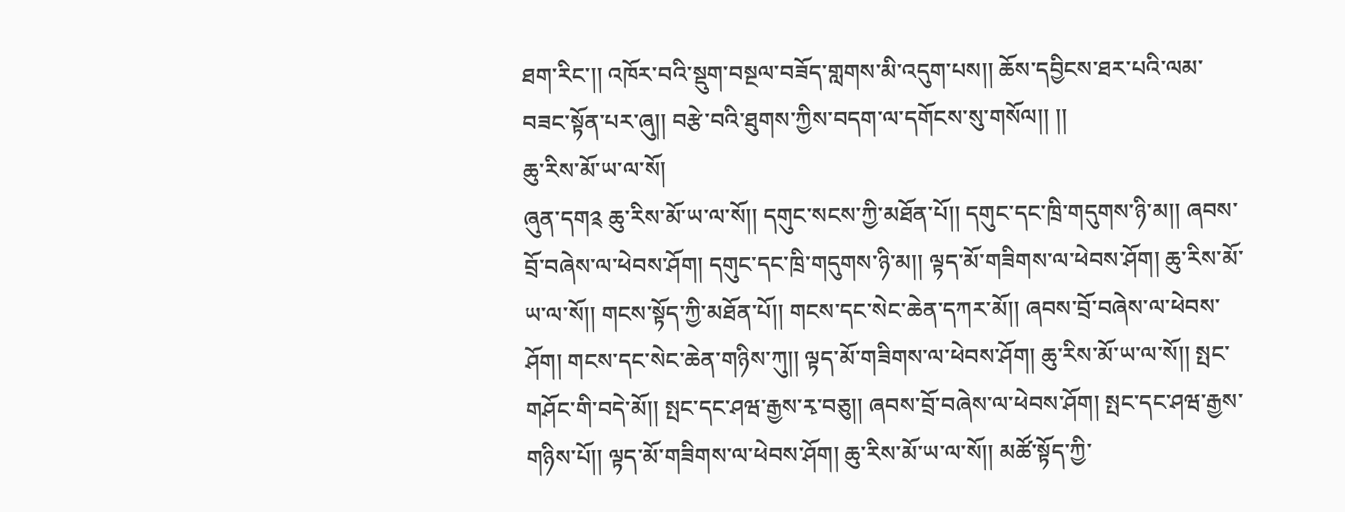ཐག་རིང་།། འཁོར་བའི་སྡུག་བསྔལ་བཟོད་གླགས་མི་འདུག་པས།། ཆོས་དབྱིངས་ཐར་པའི་ལམ་བཟང་སྟོན་པར་ཞུ།། བརྩེ་བའི་ཐུགས་ཀྱིས་བདག་ལ་དགོངས་སུ་གསོལ།། །།
ཆུ་རིས་མོ་ཡ་ལ་སོ།
ཞུན་དག༉ ཆུ་རིས་མོ་ཡ་ལ་སོ།། དགུང་སངས་ཀྱི་མཐོན་པོ།། དགུང་དང་ཁྲི་གདུགས་ཉི་མ།། ཞབས་བྲོ་བཞེས་ལ་ཕེབས་ཤོག། དགུང་དང་ཁྲི་གདུགས་ཉི་མ།། ལྟད་མོ་གཟིགས་ལ་ཕེབས་ཤོག། ཆུ་རིས་མོ་ཡ་ལ་སོ།། གངས་སྟོད་ཀྱི་མཐོན་པོ།། གངས་དང་སེང་ཆེན་དཀར་མོ།། ཞབས་བྲོ་བཞེས་ལ་ཕེབས་ཤོག། གངས་དང་སེང་ཆེན་གཉིས་ཀུ།། ལྟད་མོ་གཟིགས་ལ་ཕེབས་ཤོག། ཆུ་རིས་མོ་ཡ་ལ་སོ།། སྤང་གཤོང་གི་བདེ་མོ།། སྤང་དང་ཤཝ་རྒྱས་རྭ་བཅུ།། ཞབས་བྲོ་བཞེས་ལ་ཕེབས་ཤོག། སྤང་དང་ཤཝ་རྒྱས་གཉིས་པོ།། ལྟད་མོ་གཟིགས་ལ་ཕེབས་ཤོག། ཆུ་རིས་མོ་ཡ་ལ་སོ།། མཚོ་སྟོད་ཀྱི་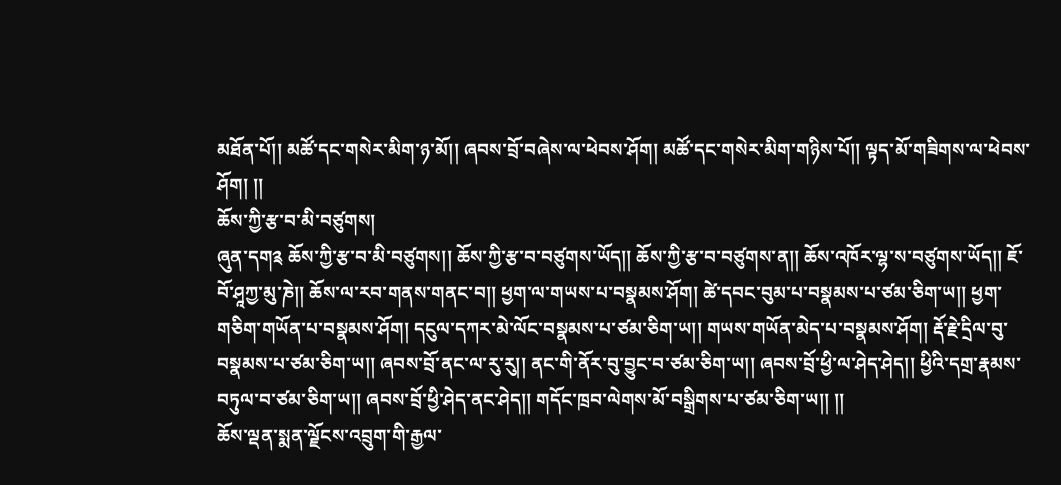མཐོན་པོ།། མཚོ་དང་གསེར་མིག་ཉ་མོ།། ཞབས་བྲོ་བཞེས་ལ་ཕེབས་ཤོག། མཚོ་དང་གསེར་མིག་གཉིས་པོ།། ལྟད་མོ་གཟིགས་ལ་ཕེབས་ཤོག། །།
ཆོས་ཀྱི་རྩ་བ་མི་བཙུགས།
ཞུན་དག༉ ཆོས་ཀྱི་རྩ་བ་མི་བཙུགས།། ཆོས་ཀྱི་རྩ་བ་བཙུགས་ཡོད།། ཆོས་ཀྱི་རྩ་བ་བཙུགས་ན།། ཆོས་འཁོར་ལྷ་ས་བཙུགས་ཡོད།། ཇོ་བོ་ཤཱཀྱ་མུ་ཎེ།། ཆོས་ལ་རབ་གནས་གནང་བ།། ཕྱག་ལ་གཡས་པ་བསྣམས་ཤོག། ཚེ་དབང་བུམ་པ་བསྣམས་པ་ཙམ་ཅིག་ཡ།། ཕྱག་གཅིག་གཡོན་པ་བསྣམས་ཤོག། དངུལ་དཀར་མེ་ལོང་བསྣམས་པ་ཙམ་ཅིག་ཡ།། གཡས་གཡོན་མེད་པ་བསྣམས་ཤོག། རྡོ་རྗེ་དྲིལ་བུ་བསྣམས་པ་ཙམ་ཅིག་ཡ།། ཞབས་བྲོ་ནང་ལ་རུ་རུ།། ནང་གི་ནོར་བུ་བྱུང་བ་ཙམ་ཅིག་ཡ།། ཞབས་བྲོ་ཕྱི་ལ་ཤེད་ཤེད།། ཕྱིའི་དགྲ་རྣམས་བཏུལ་བ་ཙམ་ཅིག་ཡ།། ཞབས་བྲོ་ཕྱི་ཤེད་ནང་ཤེད།། གདོང་ཁྲབ་ལེགས་མོ་བསྒྲིགས་པ་ཙམ་ཅིག་ཡ།། །།
ཆོས་ལྡན་སྨན་ལྗོངས་འབྲུག་གི་རྒྱལ་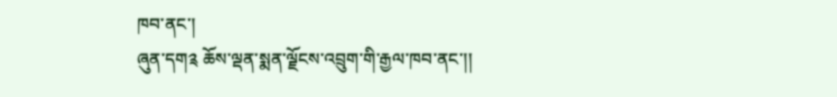ཁབ་ནང་།
ཞུན་དག༉ ཆོས་ལྡན་སྨན་ལྗོངས་འབྲུག་གི་རྒྱལ་ཁབ་ནང་།།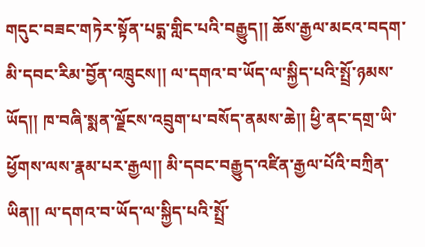གདུང་བཟང་གཏེར་སྟོན་པདྨ་གླིང་པའི་བརྒྱུད།། ཆོས་རྒྱལ་མངའ་བདག་མི་དབང་རིམ་བྱོན་འཁྲུངས།། ལ་དགའ་བ་ཡོད་ལ་སྐྱིད་པའི་སྤྲོ་ཉམས་ཡོད།། ཁ་བཞི་སྨན་ལྗོངས་འབྲུག་པ་བསོད་ནམས་ཆེ།། ཕྱི་ནང་དགྲ་ཡི་ཕྱོགས་ལས་རྣམ་པར་རྒྱལ།། མི་དབང་བརྒྱུད་འཛིན་རྒྱལ་པོའི་བཀྲིན་ཡིན།། ལ་དགའ་བ་ཡོད་ལ་སྐྱིད་པའི་སྤྲོ་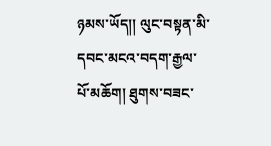ཉམས་ཡོད།། ལུང་བསྟན་མི་དབང་མངའ་བདག་རྒྱལ་པོ་མཆོག། ཐུགས་བཟང་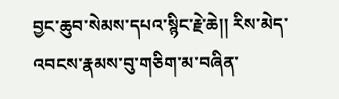བྱང་ཆུབ་སེམས་དཔའ་སྙིང་རྗེ་ཆེ།། རིས་མེད་འབངས་རྣམས་བུ་གཅིག་མ་བཞིན་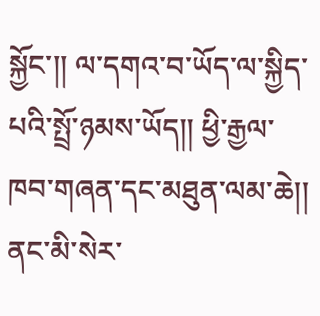སྐྱོང་།། ལ་དགའ་བ་ཡོད་ལ་སྐྱིད་པའི་སྤྲོ་ཉམས་ཡོད།། ཕྱི་རྒྱལ་ཁབ་གཞན་དང་མཐུན་ལམ་ཆེ།། ནང་མི་སེར་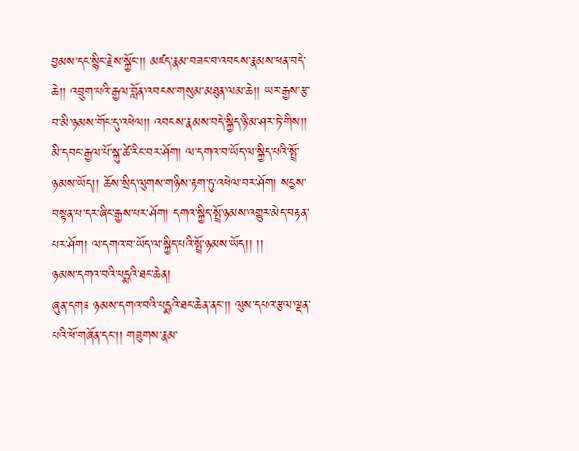བྱམས་དང་སྙིང་རྗེས་སྐྱོང་།། མཛད་རྣམ་བཟང་བ་འབངས་རྣམས་ཕན་བདེ་ཆེ།། འབྲུག་པའི་རྒྱལ་བློན་འབངས་གསུམ་མཐུན་ལམ་ཆེ།། ཡར་རྒྱས་རྩ་བ་མི་ཉམས་གོང་དུ་འཕེལ།། འབངས་རྣམས་བདེ་སྐྱིད་ཉི་མ་ཤར་ཏེ་གིས།། མི་དབང་རྒྱལ་པོ་སྐུ་ཚེ་རིང་བར་ཤོག། ལ་དགའ་བ་ཡོད་ལ་སྐྱིད་པའི་སྤྲོ་ཉམས་ཡོད།། ཆོས་སྲིད་ལུགས་གཉིས་རྟག་ཏུ་འཕེལ་བར་ཤོག། སངྱས་བསྟན་པ་དར་ཞིང་རྒྱས་པར་ཤོག། དགའ་སྐྱིད་སྤྲོ་ཉམས་འགྱུར་མེད་བརྟན་པར་ཤོག། ལ་དགའ་བ་ཡོད་ལ་སྐྱིད་པའི་སྤྲོ་ཉམས་ཡོད།། །།
ཉམས་དགའ་བའི་པདྨའི་ཐང་ཆེན།
ཞུན་དག༉ ཉམས་དགའ་བའི་པདྨའི་ཐང་ཆེན་ནང་།། ལུས་དཔའ་རྩལ་ལྡན་པའི་ཕོ་གཞོན་དང་།། གཟུགས་རྣམ་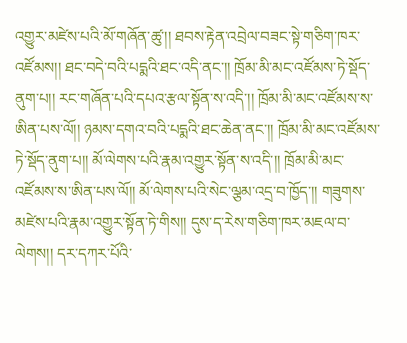འགྱུར་མཛེས་པའི་མོ་གཞོན་ཚུ་།། ཐབས་རྟེན་འབྲེལ་བཟང་སྟེ་གཅིག་ཁར་འཛོམས།། ཐང་བདེ་བའི་པདྨའི་ཐང་འདི་ནང་།། ཁྲོམ་མི་མང་འཛོམས་ཏེ་སྡོད་ནུག་པ།། རང་གཞོན་པའི་དཔའ་རྩལ་སྟོན་ས་འདི་།། ཁྲོམ་མི་མང་འཛོམས་ས་ཨིན་པས་ལོ།། ཉམས་དགའ་བའི་པདྨའི་ཐང་ཆེན་ནང་།། ཁྲོམ་མི་མང་འཛོམས་ཏེ་སྡོད་ནུག་པ།། མོ་ལེགས་པའི་རྣམ་འགྱུར་སྟོན་ས་འདི་།། ཁྲོམ་མི་མང་འཛོམས་ས་ཨིན་པས་ལོ།། མོ་ལེགས་པའི་སེང་ལྕམ་འདྲ་བ་ཁྱོད་།། གཟུགས་མཛེས་པའི་རྣམ་འགྱུར་སྟོན་ཏེ་གིས།། དུས་ད་རེས་གཅིག་ཁར་མཇལ་བ་ལེགས།། དར་དཀར་པོའི་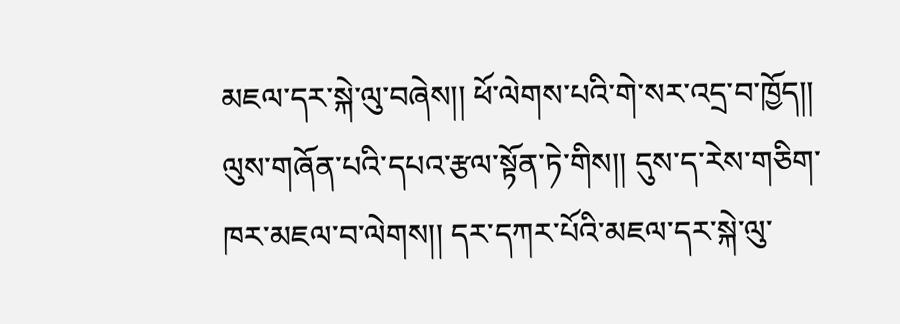མཇལ་དར་སྐེ་ལུ་བཞེས།། ཕོ་ལེགས་པའི་གེ་སར་འདྲ་བ་ཁྱོད།། ལུས་གཞོན་པའི་དཔའ་རྩལ་སྟོན་ཏེ་གིས།། དུས་ད་རེས་གཅིག་ཁར་མཇལ་བ་ལེགས།། དར་དཀར་པོའི་མཇལ་དར་སྐེ་ལུ་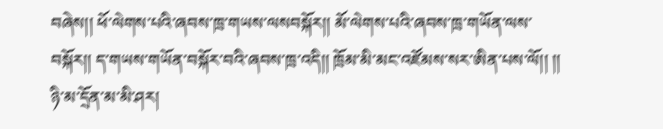བཞེས།། ཕོ་ལེགས་པའི་ཞབས་ཁྲ་གཡས་ལསབསྐོར།། མོ་ལེགས་པའི་ཞབས་ཁྲ་གཡོན་ལས་བསྐོར།། ད་གཡས་གཡོན་བསྐོར་བའི་ཞབས་ཁྲ་འདི།། ཁྲོམ་མི་མང་འཛོམས་སར་ཨིན་པས་ལོ།། །།
ཉི་མ་དྲོན་མ་མི་ཤར།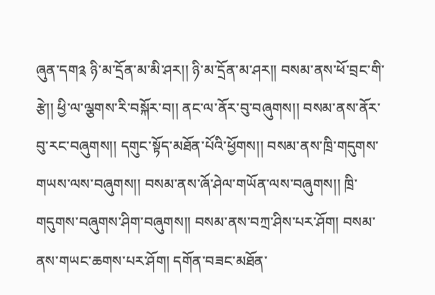ཞུན་དག༉ ཉི་མ་དྲོན་མ་མི་ཤར།། ཉི་མ་དྲོན་མ་ཤར།། བསམ་ནས་ཕོ་བྲང་གི་རྩེ།། ཕྱི་ལ་ལྕགས་རི་བསྐོར་བ།། ནང་ལ་ནོར་བུ་བཞུགས།། བསམ་ནས་ནོར་བུ་རང་བཞུགས།། དགུང་སྟོད་མཐོན་པོའི་ཕྱོགས།། བསམ་ནས་ཁྲི་གདུགས་གཡས་ལས་བཞུགས།། བསམ་ནས་ཞོ་ཤེལ་གཡོན་ལས་བཞུགས།། ཁྲི་གདུགས་བཞུགས་ཤིག་བཞུགས།། བསམ་ནས་བཀྲ་ཤིས་པར་ཤོག། བསམ་ནས་གཡང་ཆགས་པར་ཤོག། དགོན་བཟང་མཐོན་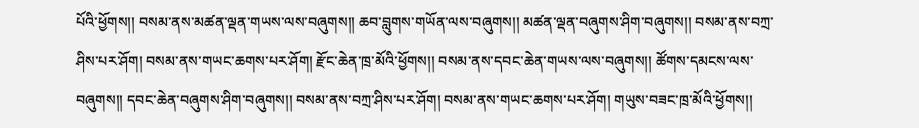པོའི་ཕྱོགས།། བསམ་ནས་མཚན་ལྡན་གཡས་ལས་བཞུགས།། ཆབ་བླུགས་གཡོན་ལས་བཞུགས།། མཚན་ལྡན་བཞུགས་ཤིག་བཞུགས།། བསམ་ནས་བཀྲ་ཤིས་པར་ཤོག། བསམ་ནས་གཡང་ཆགས་པར་ཤོག། རྫོང་ཆེན་ཁྲ་མོའི་ཕྱོགས།། བསམ་ནས་དབང་ཆེན་གཡས་ལས་བཞུགས།། ཚོགས་དམངས་ལས་བཞུགས།། དབང་ཆེན་བཞུགས་ཤིག་བཞུགས།། བསམ་ནས་བཀྲ་ཤིས་པར་ཤོག། བསམ་ནས་གཡང་ཆགས་པར་ཤོག། གཡུས་བཟང་ཁྲ་མོའི་ཕྱོགས།།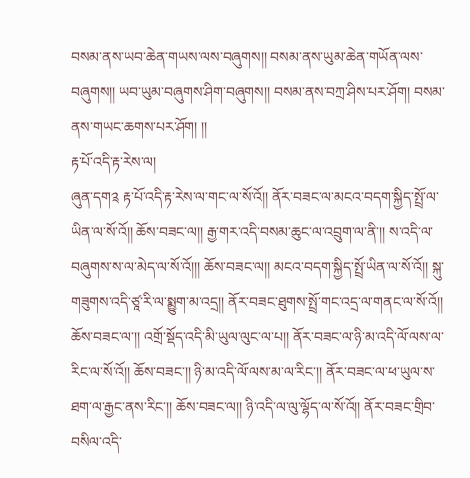བསམ་ནས་ཡབ་ཆེན་གཡས་ལས་བཞུགས།། བསམ་ནས་ཡུམ་ཆེན་གཡོན་ལས་བཞུགས།། ཡབ་ཡུམ་བཞུགས་ཤིག་བཞུགས།། བསམ་ནས་བཀྲ་ཤིས་པར་ཤོག། བསམ་ནས་གཡང་ཆགས་པར་ཤོག། །།
རྟ་པོ་འདི་རྟ་རེས་ལ།
ཞུན་དག༉ རྟ་པོ་འདི་རྟ་རེས་ལ་གང་ལ་སོ་འོ།། ནོར་བཟང་ལ་མངའ་བདག་སྐྱིད་སྤྲོ་ལ་ཡིན་ལ་སོ་འོ།། ཆོས་བཟང་ལ།། རྒྱ་གར་འདི་བསམ་ཆུང་ལ་འབྲུག་ལ་ནི་།། ས་འདི་ལ་བཞུགས་ས་ལ་མེད་ལ་སོ་འོ།།། ཆོས་བཟང་ལ།། མངའ་བདག་སྐྱིད་སྤྲོ་ཡིན་ལ་སོ་འོ།། སྐུ་གཟུགས་འདི་ཙཱ་རི་ལ་སྨྱུག་མ་འདྲ།། ནོར་བཟང་ཐུགས་སྤྲོ་གང་འདྲ་ལ་གནང་ལ་སོ་འོ།། ཆོས་བཟང་ལ་།། འགྲོ་སྡོད་འདི་མི་ཡུལ་ལུང་ལ་པ།། ནོར་བཟང་ལ་ཉི་མ་འདི་ལོ་ལས་ལ་རིང་ལ་སོ་འོ།། ཆོས་བཟང་།། ཉི་མ་འདི་ལོ་ལས་མ་ལ་རིང་།། ནོར་བཟང་ལ་ཕ་ཡུལ་ས་ཐག་ལ་རྒྱང་ནས་རིང་།། ཆོས་བཟང་ལ།། ཉི་འདི་ལ་ལུ་ལྷོད་ལ་སོ་འོ།། ནོར་བཟང་གྲིབ་བསིལ་འདི་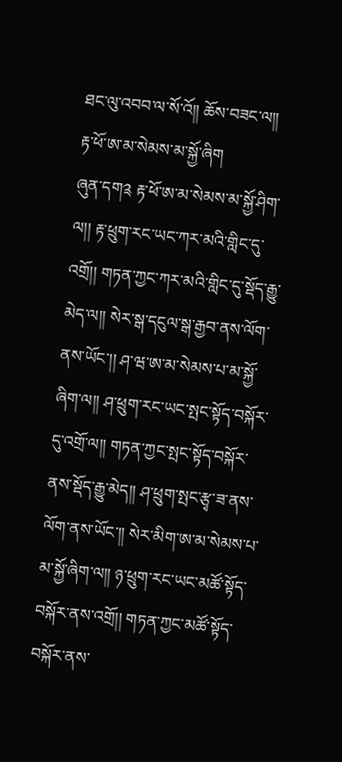ཐང་ལུ་འབབ་ལ་སོ་འོ།། ཆོས་བཟང་ལ།།
རྟ་ཕོ་ཨ་མ་སེམས་མ་སྐྱོ་ཞིག
ཞུན་དག༉ རྟ་ཕོ་ཨ་མ་སེམས་མ་སྐྱོ་ཤིག་ལ།། རྟ་ཕྲུག་རང་ཡང་ཀར་མའི་གླིང་དུ་འགྲོ།། གཏན་ཀྱང་ཀར་མའི་གླིང་དུ་སྡོད་རྒྱུ་མེད་ལ།། སེར་སྒ་དངུལ་སྒ་རྒྱབ་ནས་ལོག་ནས་ཡོང་།། ཤ་ཝ་ཨ་མ་སེམས་པ་མ་སྐྱོ་ཞིག་ལ།། ཤ་ཕྲུག་རང་ཡང་སྤང་སྟོད་བསྐོར་དུ་འགྲོ་ལ།། གཏན་ཀྱང་སྤང་སྟོད་བསྐོར་ནས་སྡོད་རྒྱུ་མེད།། ཤ་ཕྲུག་སྤང་རྩྭ་ཟ་ནས་ལོག་ནས་ཡོང་།། སེར་མིག་ཨ་མ་སེམས་པ་མ་སྐྱོ་ཞིག་ལ།། ཉ་ཕྲུག་རང་ཡང་མཚོ་སྟོད་བསྐོར་ནས་འགྲོ།། གཏན་ཀྱང་མཚོ་སྟོད་བསྐོར་ནས་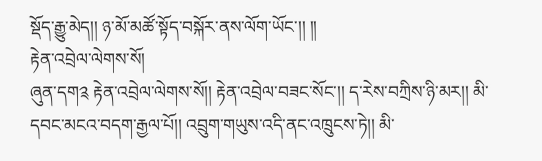སྡོད་རྒྱུ་མེད།། ཉ་མོ་མཚོ་སྟོད་བསྐོར་ནས་ལོག་ཡོང་།། །།
རྟེན་འབྲེལ་ལེགས་སོ།
ཞུན་དག༉ རྟེན་འབྲེལ་ལེགས་སོ།། རྟེན་འབྲེལ་བཟང་སོང་།། ད་རེས་བཀྲིས་ཉི་མར།། མི་དབང་མངའ་བདག་རྒྱལ་པོ།། འབྲུག་གཡུས་འདི་ནང་འཁྲུངས་ཏེ།། མི་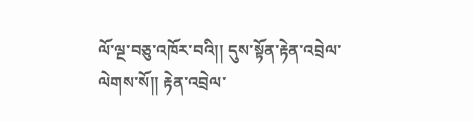ལོ་ལྔ་བཅུ་འཁོར་བའི།། དུས་སྟོན་རྟེན་འབྲེལ་ལེགས་སོ།། རྟེན་འབྲེལ་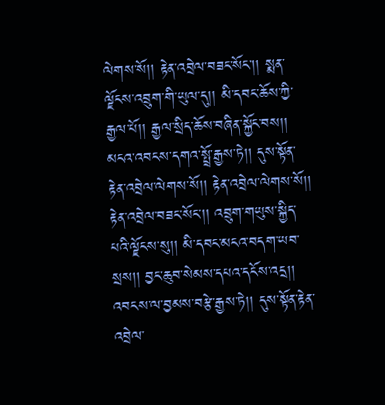ལེགས་སོ།། རྟེན་འབྲེལ་བཟང་སོང་།། སྨན་ལྗོངས་འབྲུག་གི་ཡུལ་དུ།། མི་དབང་ཆོས་ཀྱི་རྒྱལ་པོ།། རྒྱལ་སྲིད་ཆོས་བཞིན་སྐྱོང་བས།། མངའ་འབངས་དགའ་སྤྲོ་རྒྱས་ཏེ།། དུས་སྟོན་རྟེན་འབྲེལ་ལེགས་སོ།། རྟེན་འབྲེལ་ལེགས་སོ།། རྟེན་འབྲེལ་བཟང་སོང་།། འབྲུག་གཡུས་སྐྱིད་པའི་ལྗོངས་སུ།། མི་དབང་མངའ་བདག་ཡབ་སྲས།། བྱང་ཆུབ་སེམས་དཔའ་དངོས་འདྲ།། འབངས་ལ་བྱམས་བརྩེ་རྒྱས་ཏེ།། དུས་སྟོན་རྟེན་འབྲེལ་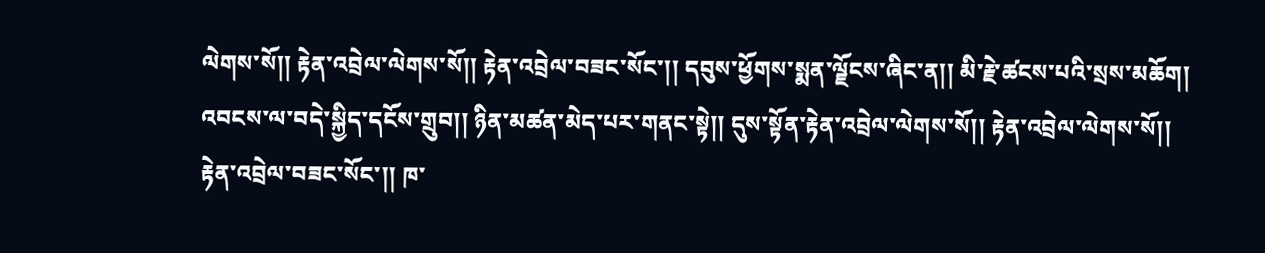ལེགས་སོ།། རྟེན་འབྲེལ་ལེགས་སོ།། རྟེན་འབྲེལ་བཟང་སོང་།། དབུས་ཕྱོགས་སྨན་ལྗོངས་ཞིང་ན།། མི་རྗེ་ཚངས་པའི་སྲས་མཆོག། འབངས་ལ་བདེ་སྐྱིད་དངོས་གྲུབ།། ཉིན་མཚན་མེད་པར་གནང་སྟེ།། དུས་སྟོན་རྟེན་འབྲེལ་ལེགས་སོ།། རྟེན་འབྲེལ་ལེགས་སོ།། རྟེན་འབྲེལ་བཟང་སོང་།། ཁ་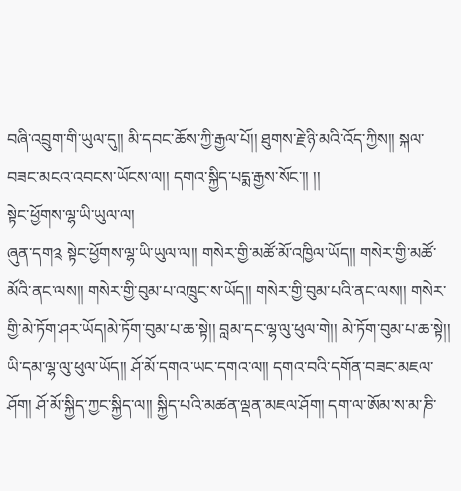བཞི་འབྲུག་གི་ཡུལ་དུ།། མི་དབང་ཆོས་ཀྱི་རྒྱལ་པོ།། ཐུགས་རྗེ་ཉི་མའི་འོད་ཀྱིས།། སྐལ་བཟང་མངའ་འབངས་ཡོངས་ལ།། དགའ་སྐྱིད་པདྨ་རྒྱས་སོང་།། །།
སྟེང་ཕྱོགས་ལྷ་ཡི་ཡུལ་ལ།
ཞུན་དག༉ སྟེང་ཕྱོགས་ལྷ་ཡི་ཡུལ་ལ།། གསེར་གྱི་མཚོ་མོ་འཁྱིལ་ཡོད།། གསེར་གྱི་མཚོ་མོའི་ནང་ལས།། གསེར་གྱི་བུམ་པ་འཁྲུང་ས་ཡོད།། གསེར་གྱི་བུམ་པའི་ནང་ལས།། གསེར་གྱི་མེ་ཏོག་ཤར་ཡོད།མེ་ཏོག་བུམ་པ་ཆ་སྟེ།། བླམ་དང་ལྷ་ལུ་ཕུལ་གེ།། མེ་ཏོག་བུམ་པ་ཆ་སྟེ།། ཡི་དམ་ལྷ་ལུ་ཕུལ་ཡོད།། ཤོ་མོ་དགའ་ཡང་དགའ་ལ།། དགའ་བའི་དགོན་བཟང་མཇལ་ཤོག། ཤོ་མོ་སྐྱིད་ཀྱང་སྐྱིད་ལ།། སྐྱིད་པའི་མཚན་ལྡན་མཇལ་ཤོག། དག་ལ་ཨོམ་ས་མ་ཎི་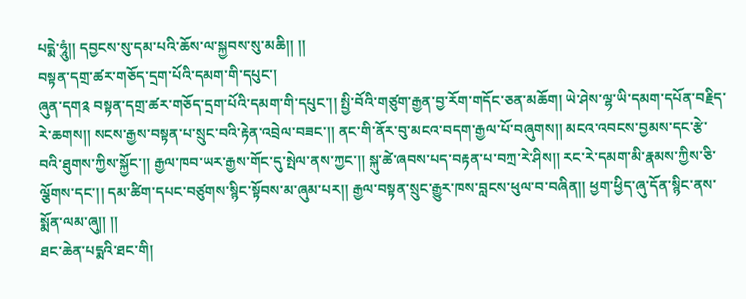པདྨེ་ཧཱུཾ།། དབྱངས་སུ་དམ་པའི་ཆོས་ལ་སྐྱབས་སུ་མཆི།། །།
བསྟན་དགྲ་ཚར་གཅོད་དྲག་པོའི་དམག་གི་དཔུང་།
ཞུན་དག༉ བསྟན་དགྲ་ཚར་གཅོད་དྲག་པོའི་དམག་གི་དཔུང་།། སྤྱི་བོའི་གཙུག་རྒྱན་བྱ་རོག་གདོང་ཅན་མཆོག། ཡེ་ཤེས་ལྷ་ཡི་དམག་དཔོན་བརྗིད་རེ་ཆགས།། སངས་རྒྱས་བསྟན་པ་སྲུང་བའི་རྟེན་འབྲེལ་བཟང་།། ནང་གི་ནོར་བུ་མངའ་བདག་རྒྱལ་པོ་བཞུགས།། མངའ་འབངས་བྱམས་དང་རྩེ་བའི་ཐུགས་ཀྱིས་སྐྱོང་།། རྒྱལ་ཁབ་ཡར་རྒྱས་གོང་དུ་སྤེལ་ནས་ཀྱང་།། སྐུ་ཚེ་ཞབས་པད་བརྟན་པ་བཀྲ་རེ་ཤིས།། རང་རེ་དམག་མི་རྣམས་ཀྱིས་ཅི་ལྕོགས་དང་།། དམ་ཚིག་དཔང་བཙུགས་སྙིང་སྟོབས་མ་ཞུམ་པར།། རྒྱལ་བསྟན་སྲུང་རྒྱུར་ཁས་བླངས་ཕུལ་བ་བཞིན།། ཕྱག་ཕྱིད་ཞུ་དོན་སྙིང་ནས་སྨོན་ལམ་ཞུ།། །།
ཐང་ཆེན་པདྨའི་ཐང་གི།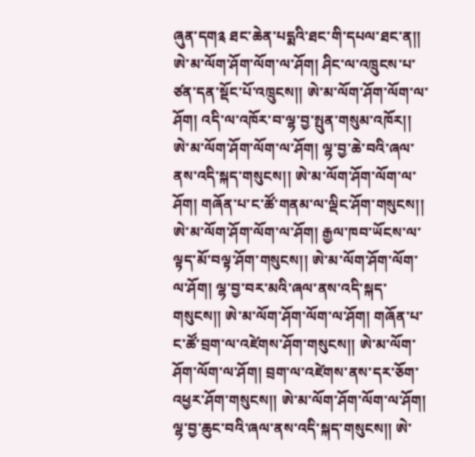ཞུན་དག༉ ཐང་ཆེན་པདྨའི་ཐང་གི་དཔལ་ཐང་ན།། ཨེ་མ་ལོག་ཤོག་ལོག་ལ་ཤོག། ཤིང་ལ་འཁྲུངས་པ་ཙན་དན་སྡོང་པོ་འཁྲུངས།། ཨེ་མ་ལོག་ཤོག་ལོག་ལ་ཤོག། འདི་ལ་འཁོར་བ་ལྷ་བྱ་སྤུན་གསུམ་འཁོར།། ཨེ་མ་ལོག་ཤོག་ལོག་ལ་ཤོག། ལྷ་བྱ་ཆེ་བའི་ཞལ་ནས་འདི་སྐད་གསུངས།། ཨེ་མ་ལོག་ཤོག་ལོག་ལ་ཤོག། གཞོན་པ་ང་ཚོ་གནམ་ལ་ལྡིང་ཤོག་གསུངས།། ཨེ་མ་ལོག་ཤོག་ལོག་ལ་ཤོག། རྒྱལ་ཁབ་ཡོངས་ལ་ལྟད་མོ་བལྟ་ཤོག་གསུངས།། ཨེ་མ་ལོག་ཤོག་ལོག་ལ་ཤོག། ལྷ་བྱ་བར་མའི་ཞལ་ནས་འདི་སྐད་གསུངས།། ཨེ་མ་ལོག་ཤོག་ལོག་ལ་ཤོག། གཞོན་པ་ང་ཚོ་བྲག་ལ་འཛེགས་ཤོག་གསུངས།། ཨེ་མ་ལོག་ཤོག་ལོག་ལ་ཤོག། བྲག་ལ་འཛེགས་ནས་དར་ཅོག་འཕྱར་ཤོག་གསུངས།། ཨེ་མ་ལོག་ཤོག་ལོག་ལ་ཤོག། ལྷ་བྱ་ཆུང་བའི་ཞལ་ནས་འདི་སྐད་གསུངས།། ཨེ་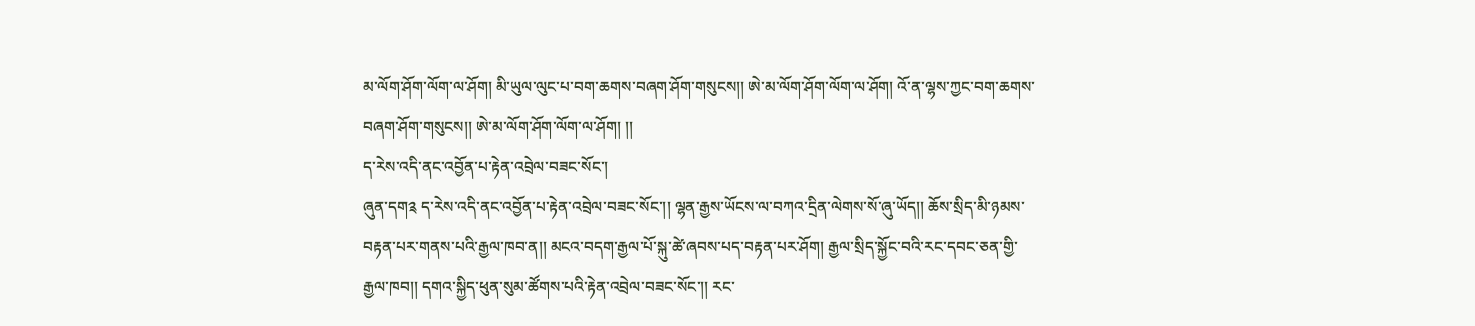མ་ལོག་ཤོག་ལོག་ལ་ཤོག། མི་ཡུལ་ལུང་པ་བག་ཆགས་བཞག་ཤོག་གསུངས།། ཨེ་མ་ལོག་ཤོག་ལོག་ལ་ཤོག། འོ་ན་ལྷས་ཀྱང་བག་ཆགས་བཞག་ཤོག་གསུངས།། ཨེ་མ་ལོག་ཤོག་ལོག་ལ་ཤོག། །།
ད་རེས་འདི་ནང་འབྱོན་པ་རྟེན་འབྲེལ་བཟང་སོང་།
ཞུན་དག༉ ད་རེས་འདི་ནང་འབྱོན་པ་རྟེན་འབྲེལ་བཟང་སོང་།། ལྷན་རྒྱས་ཡོངས་ལ་བཀའ་དྲིན་ལེགས་སོ་ཞུ་ཡོད།། ཆོས་སྲིད་མི་ཉམས་བརྟན་པར་གནས་པའི་རྒྱལ་ཁབ་ན།། མངའ་བདག་རྒྱལ་པོ་སྐུ་ཚེ་ཞབས་པད་བརྟན་པར་ཤོག། རྒྱལ་སྲིད་སྐྱོང་བའི་རང་དབང་ཅན་གྱི་རྒྱལ་ཁབ།། དགའ་སྐྱིད་ཕུན་སུམ་ཚོགས་པའི་རྟེན་འབྲེལ་བཟང་སོང་།། རང་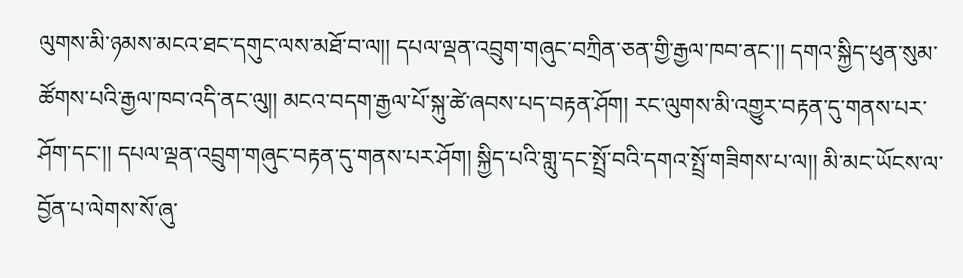ལུགས་མི་ཉམས་མངའ་ཐང་དགུང་ལས་མཐོ་བ་ལ།། དཔལ་ལྡན་འབྲུག་གཞུང་བཀྲིན་ཅན་གྱི་རྒྱལ་ཁབ་ནང་།། དགའ་སྐྱིད་ཕུན་སུམ་ཚོགས་པའི་རྒྱལ་ཁབ་འདི་ནང་ལུ།། མངའ་བདག་རྒྱལ་པོ་སྐུ་ཚེ་ཞབས་པད་བརྟན་ཤོག། རང་ལུགས་མི་འགྱུར་བརྟན་དུ་གནས་པར་ཤོག་དང་།། དཔལ་ལྡན་འབྲུག་གཞུང་བརྟན་དུ་གནས་པར་ཤོག། སྐྱིད་པའི་གླུ་དང་སྤྲོ་བའི་དགའ་སྤྲོ་གཟིགས་པ་ལ།། མི་མང་ཡོངས་ལ་བྱོན་པ་ལེགས་སོ་ཞུ་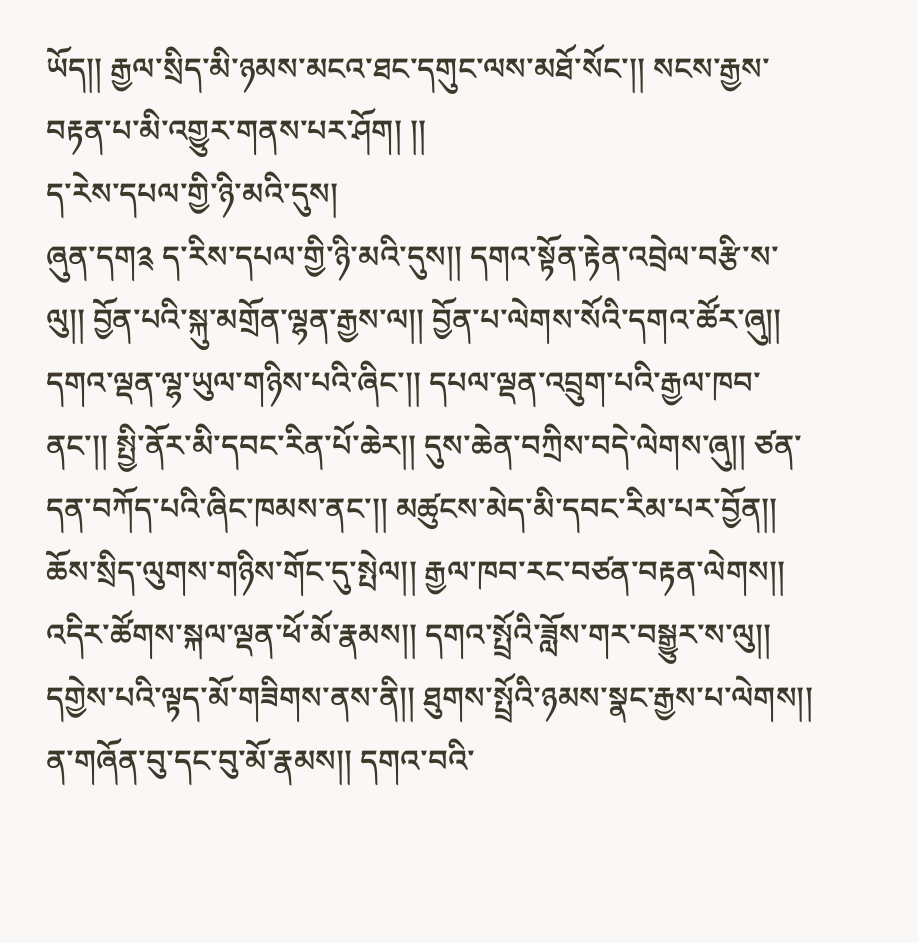ཡོད།། རྒྱལ་སྲིད་མི་ཉམས་མངའ་ཐང་དགུང་ལས་མཐོ་སོང་།། སངས་རྒྱས་བརྟན་པ་མི་འགྱུར་གནས་པར་ཤོག། །།
ད་རེས་དཔལ་གྱི་ཉི་མའི་དུས།
ཞུན་དག༉ ད་རིས་དཔལ་གྱི་ཉི་མའི་དུས།། དགའ་སྟོན་རྟེན་འབྲེལ་བརྩི་ས་ལུ།། བྱོན་པའི་སྐུ་མགྲོན་ལྷན་རྒྱས་ལ།། བྱོན་པ་ལེགས་སོའི་དགའ་ཚོར་ཞུ།། དགའ་ལྡན་ལྷ་ཡུལ་གཉིས་པའི་ཞིང་།། དཔལ་ལྡན་འབྲུག་པའི་རྒྱལ་ཁབ་ནང་།། སྤྱི་ནོར་མི་དབང་རིན་པོ་ཆེར།། དུས་ཆེན་བཀྲིས་བདེ་ལེགས་ཞུ།། ཙན་དན་བཀོད་པའི་ཞིང་ཁམས་ནང་།། མཚུངས་མེད་མི་དབང་རིམ་པར་བྱོན།། ཆོས་སྲིད་ལུགས་གཉིས་གོང་དུ་སྤེལ།། རྒྱལ་ཁབ་རང་བཙན་བརྟན་ལེགས།། འདིར་ཚོགས་སྐལ་ལྡན་ཕོ་མོ་རྣམས།། དགའ་སྤྲོའི་ཟློས་གར་བསྒྱུར་ས་ལུ།། དགྱེས་པའི་ལྟད་མོ་གཟིགས་ནས་ནི།། ཐུགས་སྤྲོའི་ཉམས་སྣང་རྒྱས་པ་ལེགས།། ན་གཞོན་བུ་དང་བུ་མོ་རྣམས།། དགའ་བའི་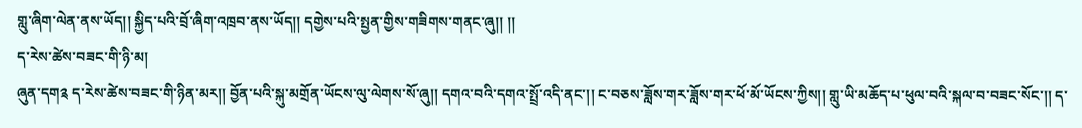གླུ་ཞིག་ལེན་ནས་ཡོད།། སྐྱིད་པའི་བྲོ་ཞིག་འཁྲབ་ནས་ཡོད།། དགྱེས་པའི་སྤྱན་གྱིས་གཟིགས་གནང་ཞུ།། །།
ད་རེས་ཚེས་བཟང་གི་ཉི་མ།
ཞུན་དག༉ ད་རེས་ཚེས་བཟང་གི་ཉིན་མར།། བྱོན་པའི་སྐུ་མགྲོན་ཡོངས་ལུ་ལེགས་སོ་ཞུ།། དགའ་བའི་དགའ་སྤྲོ་འདི་ནང་།། ང་བཅས་ཟློས་གར་ཟློས་གར་ཕོ་མོ་ཡོངས་ཀྱིས།། གླུ་ཡི་མཆོད་པ་ཕུལ་བའི་སྐལ་བ་བཟང་སོང་།། ད་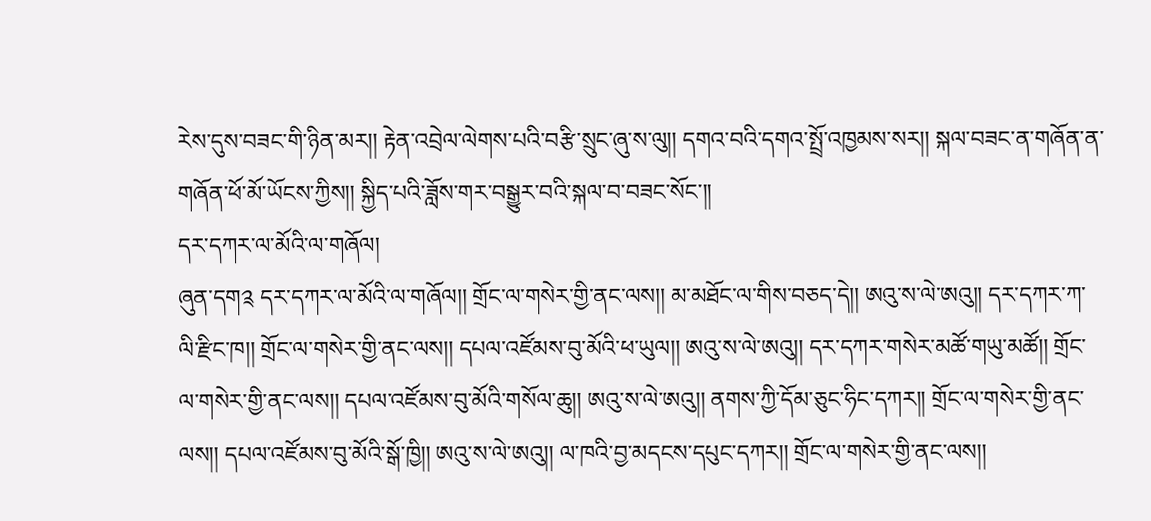རེས་དུས་བཟང་གི་ཉིན་མར།། རྟེན་འབྲེལ་ལེགས་པའི་བརྩི་སྲུང་ཞུ་ས་ལུ།། དགའ་བའི་དགའ་སྤྲོ་འཁྱམས་སར།། སྐལ་བཟང་ན་གཞོན་ན་གཞོན་ཕོ་མོ་ཡོངས་ཀྱིས།། སྐྱིད་པའི་ཟློས་གར་བསྒྱུར་བའི་སྐལ་བ་བཟང་སོང་།།
དར་དཀར་ལ་མོའི་ལ་གཞོལ།
ཞུན་དག༉ དར་དཀར་ལ་མོའི་ལ་གཞོལ།། གྲོང་ལ་གསེར་གྱི་ནང་ལས།། མ་མཐོང་ལ་གིས་བཅད་དེ།། ཨའུ་ས་ལེ་ཨའུ།། དར་དཀར་ཀ་ལི་རྫིང་ཁ།། གྲོང་ལ་གསེར་གྱི་ནང་ལས།། དཔལ་འཛོམས་བུ་མོའི་ཕ་ཡུལ།། ཨའུ་ས་ལེ་ཨའུ།། དར་དཀར་གསེར་མཚོ་གཡུ་མཚོ།། གྲོང་ལ་གསེར་གྱི་ནང་ལས།། དཔལ་འཛོམས་བུ་མོའི་གསོལ་ཆུ།། ཨའུ་ས་ལེ་ཨའུ།། ནགས་ཀྱི་དོམ་ཅུང་ཧིང་དཀར།། གྲོང་ལ་གསེར་གྱི་ནང་ལས།། དཔལ་འཛོམས་བུ་མོའི་སྒོ་ཁྱི།། ཨའུ་ས་ལེ་ཨའུ།། ལ་ཁའི་བྱ་མདངས་དཔུང་དཀར།། གྲོང་ལ་གསེར་གྱི་ནང་ལས།།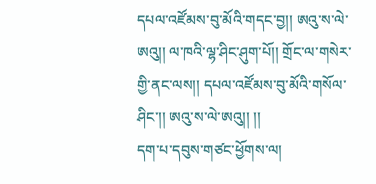དཔལ་འཛོམས་བུ་མོའི་གདང་བྱ།། ཨའུ་ས་ལེ་ཨའུ།། ལ་ཁའི་ལྷ་ཤིང་ཤུག་པོ།། གྲོང་ལ་གསེར་གྱི་ནང་ལས།། དཔལ་འཛོམས་བུ་མོའི་གསོལ་ཤིང་།། ཨའུ་ས་ལེ་ཨའུ།། །།
དག་པ་དབུས་གཙང་ཕྱོགས་ལ།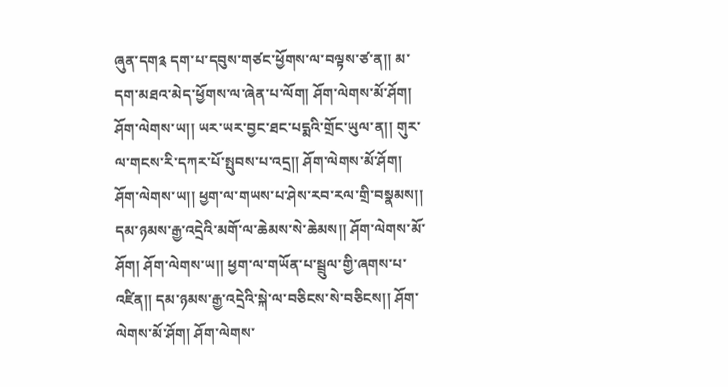ཞུན་དག༉ དག་པ་དབུས་གཙང་ཕྱོགས་ལ་བལྟས་ཙ་ན།། མ་དག་མཐའ་མེད་ཕྱོགས་ལ་ཞེན་པ་ལོག། ཤོག་ལེགས་མོ་ཤོག། ཤོག་ལེགས་ཡ།། ཡར་ཡར་བྱང་ཐང་པདྨའི་གྲོང་ཡུལ་ན།། གུར་ལ་གངས་རི་དཀར་པོ་སྤུབས་པ་འདྲ།། ཤོག་ལེགས་མོ་ཤོག། ཤོག་ལེགས་ཡ།། ཕྱག་ལ་གཡས་པ་ཤེས་རབ་རལ་གྲི་བསྣམས།། དམ་ཉམས་རྒྱ་འདྲེའི་མགོ་ལ་ཆེམས་སེ་ཆེམས།། ཤོག་ལེགས་མོ་ཤོག། ཤོག་ལེགས་ཡ།། ཕྱག་ལ་གཡོན་པ་སྦྲུལ་གྱི་ཞགས་པ་འཛིན།། དམ་ཉམས་རྒྱ་འདྲེའི་སྐེ་ལ་བཅིངས་སེ་བཅིངས།། ཤོག་ལེགས་མོ་ཤོག། ཤོག་ལེགས་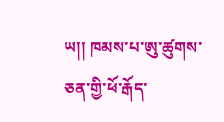ཡ།། ཁམས་པ་ཨུ་ཚུགས་ཅན་གྱི་ཕོ་རྒོད་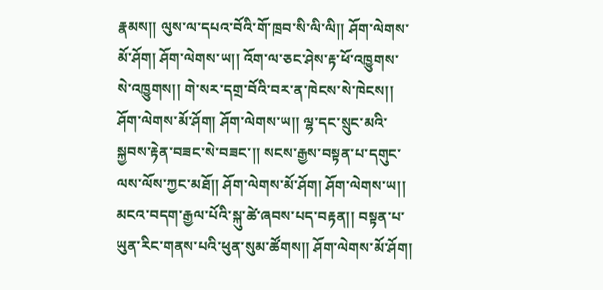རྣམས།། ལུས་ལ་དཔའ་བོའི་གོ་ཁྲབ་སི་ལི་ལི།། ཤོག་ལེགས་མོ་ཤོག། ཤོག་ལེགས་ཡ།། འོག་ལ་ཅང་ཤེས་རྟ་ཕོ་འཁྱུགས་སེ་འཁྱུགས།། གེ་སར་དགྲ་བོའི་བར་ན་ཁེངས་སེ་ཁེངས།། ཤོག་ལེགས་མོ་ཤོག། ཤོག་ལེགས་ཡ།། ལྷ་དང་སྲུང་མའི་སྐྱབས་རྟེན་བཟང་སེ་བཟང་།། སངས་རྒྱས་བསྟན་པ་དགུང་ལས་ལོས་ཀྱང་མཐོ།། ཤོག་ལེགས་མོ་ཤོག། ཤོག་ལེགས་ཡ།། མངའ་བདག་རྒྱལ་པོའི་སྐུ་ཚེ་ཞབས་པད་བརྟན།། བསྟན་པ་ཡུན་རིང་གནས་པའི་ཕུན་སུམ་ཚོགས།། ཤོག་ལེགས་མོ་ཤོག།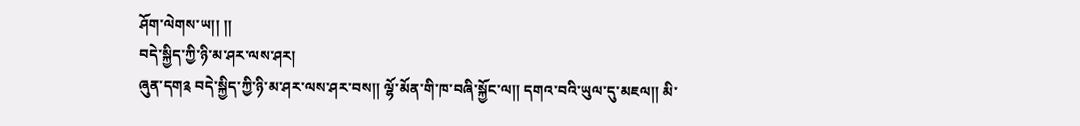ཤོག་ལེགས་ཡ།། །།
བདེ་སྐྱིད་ཀྱི་ཉི་མ་ཤར་ལས་ཤར།
ཞུན་དག༉ བདེ་སྐྱིད་ཀྱི་ཉི་མ་ཤར་ལས་ཤར་བས།། ལྷོ་མོན་གི་ཁ་བཞི་སྐྱོང་ལ།། དགའ་བའི་ཡུལ་དུ་མཇལ།། མི་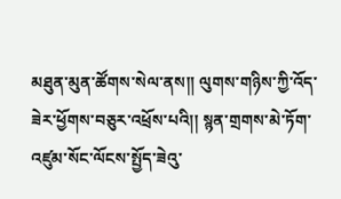མཐུན་མུན་ཚོགས་སེལ་ནས།། ལུགས་གཉིས་ཀྱི་འོད་ཟེར་ཕྱོགས་བཅུར་འཕྲོས་པའི།། སྙན་གྲགས་མེ་ཏོག་འཛུམ་སོང་ལོངས་སྤྱོད་ཟེའུ་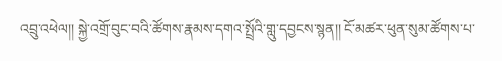འབྲུ་འཕེལ།། སྐྱེ་འགྲོ་བུང་བའི་ཚོགས་རྣམས་དགའ་སྤྲོའི་གླུ་དབྱངས་སྙན།། ངོ་མཚར་ཕུན་སུམ་ཚོགས་པ་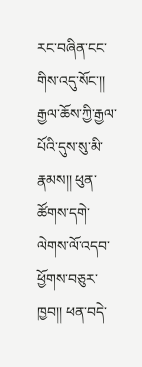རང་བཞིན་ངང་གིས་འདུ་སོང་།། རྒྱལ་ཆོས་ཀྱི་རྒྱལ་པོའི་དུས་སུ་མི་རྣམས།། ཕུན་ཚོགས་དགེ་ལེགས་ལོ་འདབ་ཕྱོགས་བཅུར་ཁྱབ།། ཕན་བདེ་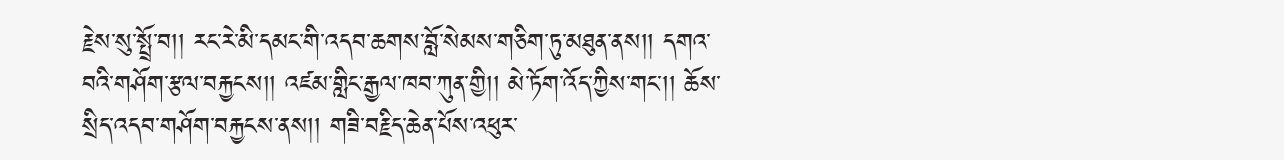རྗེས་སུ་སྤྲོ་བ།། རང་རེ་མི་དམང་གི་འདབ་ཆགས་བློ་སེམས་གཅིག་ཏུ་མཐུན་ནས།། དགའ་བའི་གཤོག་རྩལ་བརྐྱངས།། འཛམ་གླིང་རྒྱལ་ཁབ་ཀུན་གྱི།། མེ་ཏོག་འོད་ཀྱིས་གང་།། ཆོས་སྲིད་འདབ་གཤོག་བརྐྱངས་ནས།། གཟི་བརྗིད་ཆེན་པོས་འཕུར་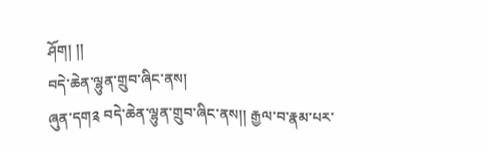ཤོག། །།
བདེ་ཆེན་ལྷུན་གྲུབ་ཞིང་ནས།
ཞུན་དག༉ བདེ་ཆེན་ལྷུན་གྲུབ་ཞིང་ནས།། རྒྱལ་བ་རྣམ་པར་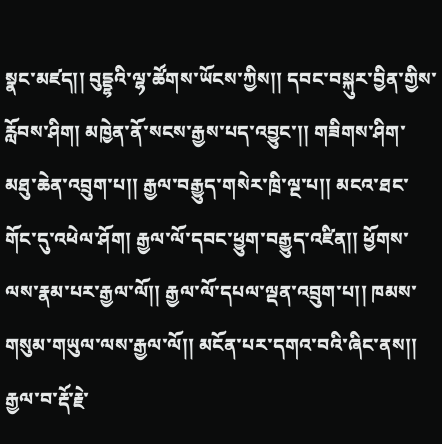སྣང་མཛད།། བུདྡྷའི་ལྷ་ཚོགས་ཡོངས་ཀྱིས།། དབང་བསྐུར་བྱིན་གྱིས་རློབས་ཤིག། མཁྱེན་ནོ་སངས་རྒྱས་པད་འབྱུང་།། གཟིགས་ཤིག་མཐུ་ཆེན་འབྲུག་པ།། རྒྱལ་བརྒྱུད་གསེར་ཁྲི་ལྔ་པ།། མངའ་ཐང་གོང་དུ་འཕེལ་ཤོག། རྒྱལ་ལོ་དབང་ཕྱུག་བརྒྱུད་འཛིན།། ཕྱོགས་ལས་རྣམ་པར་རྒྱལ་ལོ།། རྒྱལ་ལོ་དཔལ་ལྡན་འབྲུག་པ།། ཁམས་གསུམ་གཡུལ་ལས་རྒྱལ་ལོ།། མངོན་པར་དགའ་བའི་ཞིང་ནས།། རྒྱལ་བ་རྡོ་རྗེ་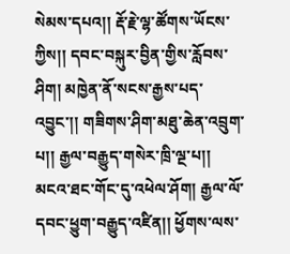སེམས་དཔའ།། རྡོ་རྗེ་ལྷ་ཚོགས་ཡོངས་ཀྱིས།། དབང་བསྐུར་བྱིན་གྱིས་རློབས་ཤིག། མཁྱེན་ནོ་སངས་རྒྱས་པད་འབྱུང་།། གཟིགས་ཤིག་མཐུ་ཆེན་འབྲུག་པ།། རྒྱལ་བརྒྱུད་གསེར་ཁྲི་ལྔ་པ།། མངའ་ཐང་གོང་དུ་འཕེལ་ཤོག། རྒྱལ་ལོ་དབང་ཕྱུག་བརྒྱུད་འཛིན།། ཕྱོགས་ལས་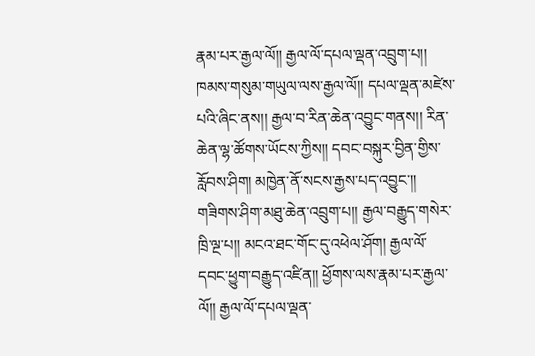རྣམ་པར་རྒྱལ་ལོ།། རྒྱལ་ལོ་དཔལ་ལྡན་འབྲུག་པ།། ཁམས་གསུམ་གཡུལ་ལས་རྒྱལ་ལོ།། དཔལ་ལྡན་མཛེས་པའི་ཞིང་ནས།། རྒྱལ་བ་རིན་ཆེན་འབྱུང་གནས།། རིན་ཆེན་ལྷ་ཚོགས་ཡོངས་ཀྱིས།། དབང་བསྐུར་བྱིན་གྱིས་རློབས་ཤིག། མཁྱེན་ནོ་སངས་རྒྱས་པད་འབྱུང་།། གཟིགས་ཤིག་མཐུ་ཆེན་འབྲུག་པ།། རྒྱལ་བརྒྱུད་གསེར་ཁྲི་ལྔ་པ།། མངའ་ཐང་གོང་དུ་འཕེལ་ཤོག། རྒྱལ་ལོ་དབང་ཕྱུག་བརྒྱུད་འཛིན།། ཕྱོགས་ལས་རྣམ་པར་རྒྱལ་ལོ།། རྒྱལ་ལོ་དཔལ་ལྡན་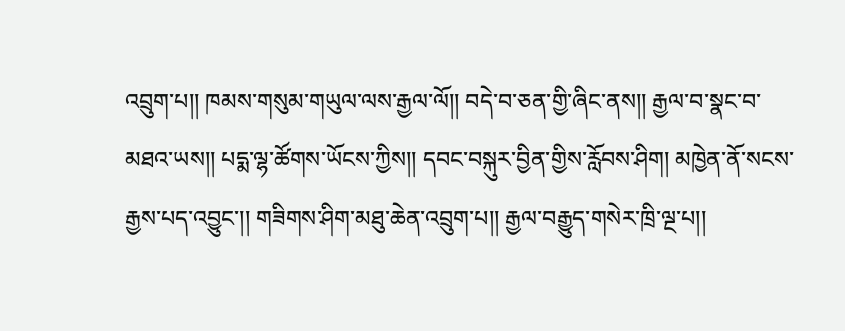འབྲུག་པ།། ཁམས་གསུམ་གཡུལ་ལས་རྒྱལ་ལོ།། བདེ་བ་ཅན་གྱི་ཞིང་ནས།། རྒྱལ་བ་སྣང་བ་མཐའ་ཡས།། པདྨ་ལྷ་ཚོགས་ཡོངས་ཀྱིས།། དབང་བསྐུར་བྱིན་གྱིས་རློབས་ཤིག། མཁྱེན་ནོ་སངས་རྒྱས་པད་འབྱུང་།། གཟིགས་ཤིག་མཐུ་ཆེན་འབྲུག་པ།། རྒྱལ་བརྒྱུད་གསེར་ཁྲི་ལྔ་པ།།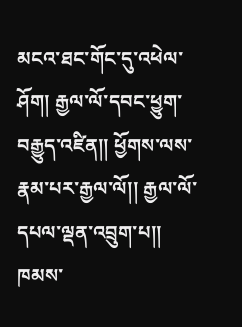མངའ་ཐང་གོང་དུ་འཕེལ་ཤོག། རྒྱལ་ལོ་དབང་ཕྱུག་བརྒྱུད་འཛིན།། ཕྱོགས་ལས་རྣམ་པར་རྒྱལ་ལོ།། རྒྱལ་ལོ་དཔལ་ལྡན་འབྲུག་པ།། ཁམས་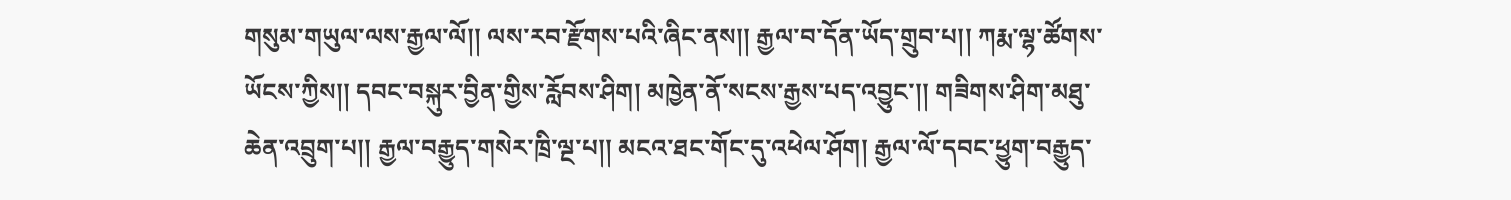གསུམ་གཡུལ་ལས་རྒྱལ་ལོ།། ལས་རབ་རྫོགས་པའི་ཞིང་ནས།། རྒྱལ་བ་དོན་ཡོད་གྲུབ་པ།། ཀརྨ་ལྷ་ཚོགས་ཡོངས་ཀྱིས།། དབང་བསྐུར་བྱིན་གྱིས་རློབས་ཤིག། མཁྱེན་ནོ་སངས་རྒྱས་པད་འབྱུང་།། གཟིགས་ཤིག་མཐུ་ཆེན་འབྲུག་པ།། རྒྱལ་བརྒྱུད་གསེར་ཁྲི་ལྔ་པ།། མངའ་ཐང་གོང་དུ་འཕེལ་ཤོག། རྒྱལ་ལོ་དབང་ཕྱུག་བརྒྱུད་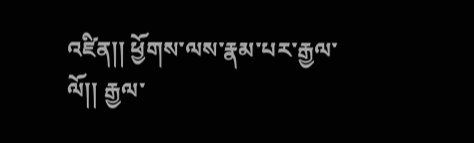འཛིན།། ཕྱོགས་ལས་རྣམ་པར་རྒྱལ་ལོ།། རྒྱལ་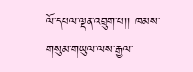ལོ་དཔལ་ལྡན་འབྲུག་པ།། ཁམས་གསུམ་གཡུལ་ལས་རྒྱལ་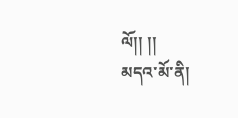ལོ།། །།
མདའ་མོ་ནི།